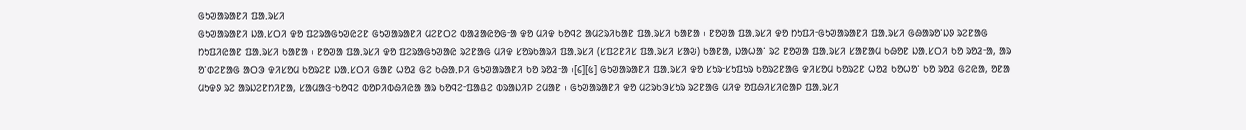ᱜᱩᱣᱟᱨᱟᱱᱤ ᱯᱟᱹᱨᱥᱤ
ᱜᱩᱣᱟᱨᱟᱱᱤ ᱡᱟᱹᱥᱛᱤ ᱫᱚ ᱯᱮᱨᱟᱜᱩᱣᱭᱮᱱ ᱜᱩᱣᱟᱨᱟᱱᱤ ᱢᱮᱱᱛᱮ ᱵᱟᱲᱟᱭᱚᱜᱼᱟ ᱫᱚ ᱢᱤᱫ ᱠᱚᱧᱮ ᱟᱢᱮᱨᱤᱠᱟᱱ ᱯᱟᱹᱨᱥᱤ ᱠᱟᱱᱟ ᱾ ᱱᱚᱣᱟ ᱯᱟᱹᱨᱥᱤ ᱫᱚ ᱴᱩᱯᱤᱼᱜᱩᱣᱟᱨᱟᱱᱤ ᱯᱟᱹᱨᱥᱤ ᱜᱷᱟᱨᱚᱸᱡᱽ ᱨᱮᱱᱟᱜ ᱴᱩᱯᱤᱭᱟᱱ ᱯᱟᱹᱨᱥᱤ ᱠᱟᱱᱟ ᱾ ᱱᱚᱣᱟ ᱯᱟᱹᱨᱥᱤ ᱫᱚ ᱯᱮᱨᱟᱜᱩᱣᱟᱭ ᱨᱮᱱᱟᱜ ᱢᱤᱫ ᱥᱚᱨᱠᱟᱨᱤ ᱯᱟᱹᱨᱥᱤ (ᱥᱯᱮᱱᱤᱥ ᱯᱟᱹᱨᱥᱤ ᱥᱟᱶ) ᱠᱟᱱᱟ, ᱡᱟᱦᱟᱸ ᱨᱮ ᱱᱚᱣᱟ ᱯᱟᱹᱨᱥᱤ ᱥᱟᱱᱟᱢ ᱠᱷᱚᱱ ᱡᱟᱹᱥᱛᱤ ᱠᱚ ᱨᱚᱲᱼᱟ, ᱟᱨ ᱚᱸᱰᱮᱱᱟᱜ ᱟᱛᱳ ᱫᱤᱥᱚᱢ ᱠᱚᱨᱮᱱ ᱡᱟᱹᱥᱛᱤ ᱜᱟᱱ ᱦᱚᱲ ᱜᱮ ᱠᱷᱟᱹᱞᱤ ᱜᱩᱣᱟᱨᱟᱱᱤ ᱠᱚ ᱨᱚᱲᱼᱟ ᱾[᱔][᱕] ᱜᱩᱣᱟᱨᱟᱱᱤ ᱯᱟᱹᱨᱥᱤ ᱫᱚ ᱥᱩᱨᱼᱥᱩᱯᱩᱨ ᱠᱚᱨᱮᱱᱟᱜ ᱫᱤᱥᱚᱢ ᱠᱚᱨᱮᱱ ᱦᱚᱲ ᱠᱚᱦᱚᱸ ᱠᱚ ᱨᱚᱲ ᱜᱮᱭᱟ, ᱚᱱᱟ ᱢᱩᱫᱽ ᱨᱮ ᱟᱨᱡᱮᱱᱴᱤᱱᱟ, ᱥᱟᱢᱟᱝᱼᱠᱚᱧᱮ ᱵᱚᱞᱤᱵᱷᱤᱭᱟ ᱟᱨ ᱠᱚᱧᱮᱼᱯᱟᱪᱮ ᱵᱨᱟᱡᱤᱞ ᱮᱢᱟᱱ ᱾ ᱜᱩᱣᱟᱨᱟᱱᱤ ᱫᱚ ᱢᱮᱨᱠᱳᱥᱩᱨ ᱨᱮᱱᱟᱜ ᱢᱤᱫ ᱚᱯᱷᱤᱥᱤᱭᱟᱞ ᱯᱟᱹᱨᱥᱤ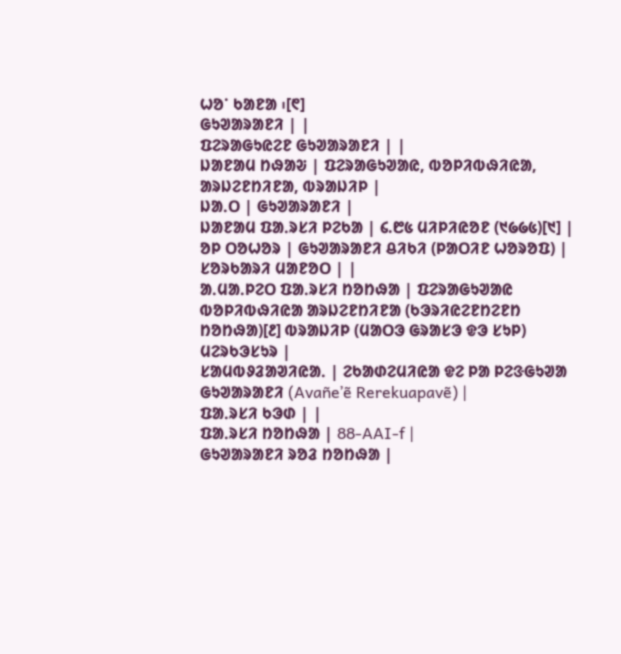ᱦᱚᱸ ᱠᱟᱱᱟ ᱾[᱖]
ᱜᱩᱣᱟᱨᱟᱱᱤ | |
ᱯᱮᱨᱟᱜᱩᱭᱮᱱ ᱜᱩᱣᱟᱨᱟᱱᱤ | |
ᱡᱟᱱᱟᱢ ᱴᱷᱟᱶ | ᱯᱮᱨᱟᱜᱩᱣᱟᱭ, ᱵᱚᱞᱤᱵᱷᱤᱭᱟ, ᱟᱨᱡᱮᱱᱴᱤᱱᱟ, ᱵᱨᱟᱡᱤᱞ |
ᱡᱟᱹᱛ | ᱜᱩᱣᱟᱨᱟᱱᱤ |
ᱡᱟᱱᱟᱢ ᱯᱟᱹᱨᱥᱤ ᱞᱮᱠᱟ | ᱔.᱘᱕ ᱢᱤᱞᱤᱭᱚᱱ (᱑᱙᱙᱕)[᱑] |
ᱚᱞ ᱛᱚᱦᱚᱨ | ᱜᱩᱣᱟᱨᱟᱱᱤ ᱪᱤᱠᱤ (ᱞᱟᱛᱤᱱ ᱦᱚᱨᱚᱯ) |
ᱥᱚᱨᱠᱟᱨᱤ ᱢᱟᱱᱚᱛ | |
ᱟᱹᱢᱟᱹᱞᱮᱛ ᱯᱟᱹᱨᱥᱤ ᱴᱚᱴᱷᱟ | ᱯᱮᱨᱟᱜᱩᱣᱟᱭ ᱵᱚᱞᱤᱵᱷᱤᱭᱟ ᱟᱨᱡᱮᱱᱴᱤᱱᱟ (ᱠᱳᱨᱤᱭᱮᱱᱴᱮᱱᱴ ᱴᱚᱴᱷᱟ)[᱒] ᱵᱨᱟᱡᱤᱞ (ᱢᱟᱛᱳ ᱜᱨᱟᱥᱳ ᱫᱳ ᱥᱩᱞ) ᱢᱮᱨᱠᱳᱥᱩᱨ |
ᱥᱟᱢᱵᱽᱲᱟᱣᱤᱭᱟᱹ | ᱮᱠᱟᱰᱮᱢᱤᱭᱟ ᱫᱮ ᱞᱟ ᱞᱮᱝᱜᱩᱣᱟ ᱜᱩᱣᱟᱨᱟᱱᱤ (Avañeʼẽ Rerekuapavẽ) |
ᱯᱟᱹᱨᱥᱤ ᱠᱳᱰ | |
ᱯᱟᱹᱨᱥᱤ ᱴᱚᱴᱷᱟ | 88-AAI-f |
ᱜᱩᱣᱟᱨᱟᱱᱤ ᱨᱚᱲ ᱴᱚᱴᱷᱟ |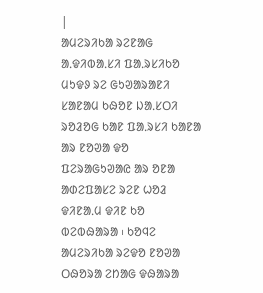|
ᱟᱢᱮᱨᱤᱠᱟ ᱨᱮᱱᱟᱜ ᱟᱹᱫᱤᱵᱟᱹᱥᱤ ᱯᱟᱹᱨᱥᱤᱠᱚ ᱢᱩᱫᱽ ᱨᱮ ᱜᱩᱣᱟᱨᱟᱱᱤ ᱥᱟᱱᱟᱢ ᱠᱷᱚᱱ ᱡᱟᱹᱥᱛᱤ ᱨᱚᱲᱚᱜ ᱠᱟᱱ ᱯᱟᱹᱨᱥᱤ ᱠᱟᱱᱟ ᱟᱨ ᱱᱚᱣᱟ ᱫᱚ ᱯᱮᱨᱟᱜᱩᱣᱟᱭ ᱟᱨ ᱚᱱᱟ ᱟᱰᱮᱯᱟᱥᱮ ᱨᱮᱱ ᱦᱚᱲ ᱫᱤᱱᱟᱹᱢ ᱫᱤᱱ ᱠᱚ ᱵᱮᱵᱷᱟᱨᱟ ᱾ ᱠᱚᱧᱮ ᱟᱢᱮᱨᱤᱠᱟ ᱨᱮᱫᱚ ᱱᱚᱣᱟ ᱛᱷᱚᱨᱟ ᱮᱴᱟᱜ ᱫᱷᱟᱨᱟ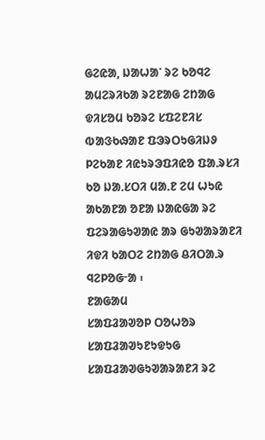ᱜᱮᱭᱟ, ᱡᱟᱦᱟᱸ ᱨᱮ ᱠᱚᱧᱮ ᱟᱢᱮᱨᱤᱠᱟ ᱨᱮᱱᱟᱜ ᱮᱴᱟᱜ ᱫᱤᱥᱚᱢ ᱠᱚᱨᱮ ᱥᱯᱮᱱᱤᱥ ᱵᱟᱝᱠᱷᱟᱱ ᱯᱳᱨᱛᱩᱜᱤᱡᱽ ᱞᱮᱠᱟᱱ ᱤᱭᱩᱨᱳᱯᱤᱭᱚ ᱯᱟᱹᱨᱥᱤ ᱠᱚ ᱡᱟᱹᱥᱛᱤ ᱢᱟᱹᱱ ᱮᱢ ᱦᱩᱭ ᱟᱠᱟᱱᱟ ᱚᱱᱟ ᱡᱟᱭᱜᱟ ᱨᱮ ᱯᱮᱨᱟᱜᱩᱣᱟᱭ ᱟᱨ ᱜᱩᱣᱟᱨᱟᱱᱤ ᱤᱫᱤ ᱠᱟᱛᱮ ᱮᱴᱟᱜ ᱪᱤᱛᱟᱹᱨ ᱧᱮᱞᱚᱜᱼᱟ ᱾
ᱱᱟᱜᱟᱢ
ᱥᱟᱯᱲᱟᱣᱚᱞ ᱛᱚᱦᱚᱨ
ᱥᱟᱯᱲᱟᱣᱩᱱᱩᱫᱩᱜ
ᱥᱟᱯᱲᱟᱣᱜᱩᱣᱟᱨᱟᱱᱤ ᱨᱮ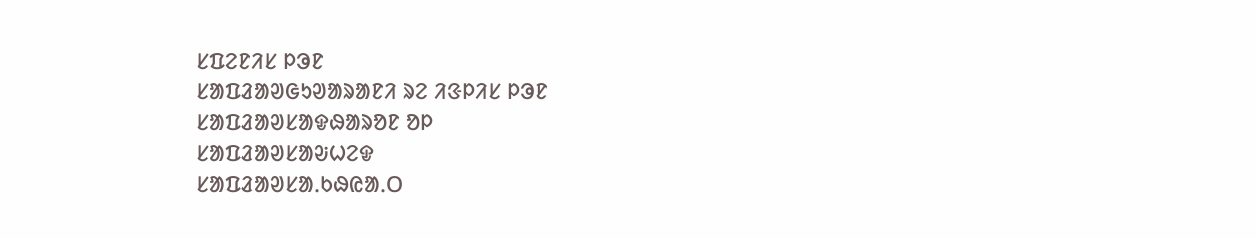ᱥᱯᱮᱱᱤᱥ ᱞᱳᱱ
ᱥᱟᱯᱲᱟᱣᱜᱩᱣᱟᱨᱟᱱᱤ ᱨᱮ ᱤᱝᱞᱤᱥ ᱞᱳᱱ
ᱥᱟᱯᱲᱟᱣᱥᱟᱫᱷᱟᱨᱚᱱ ᱚᱞ
ᱥᱟᱯᱲᱟᱣᱥᱟᱶᱦᱮᱫ
ᱥᱟᱯᱲᱟᱣᱥᱟᱹᱠᱷᱭᱟᱹᱛ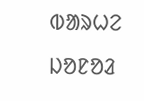ᱵᱟᱨᱦᱮ ᱡᱚᱱᱚᱲ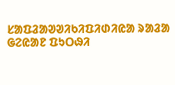ᱥᱟᱯᱲᱟᱣᱣᱤᱠᱤᱯᱤᱰᱤᱭᱟ ᱨᱟᱲᱟ ᱜᱮᱭᱟᱱ ᱯᱩᱛᱷᱤ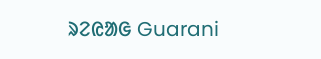ᱨᱮᱭᱟᱜ Guarani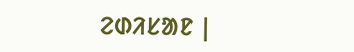ᱮᱰᱤᱥᱟᱱ |